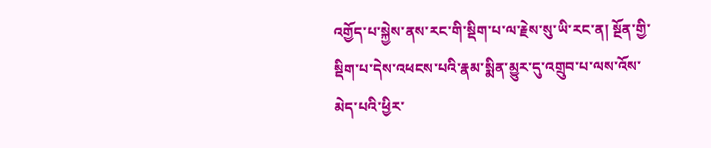འགྱོད་པ་སྐྱེས་ནས་རང་གི་སྡིག་པ་ལ་རྗེས་སུ་ཡི་རང་ན། སྔོན་གྱི་སྡིག་པ་དེས་འཕངས་པའི་རྣམ་སྨིན་མྱུར་དུ་འགྲུབ་པ་ལས་འོས་མེད་པའི་ཕྱིར་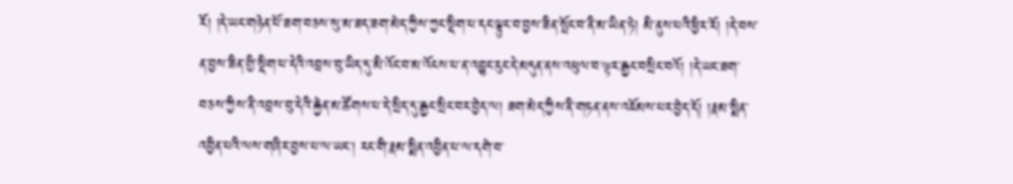རོ། །དེ་ཡང་གཉེན་པོ་ཟག་བཅས་སུ་མ་ཟད་ཟག་མེད་ཀྱིས་ཀྱང་སྡིག་པ་དང་ལྟུང་བ་བྱས་ཟིན་སྤོང་བ་ནི་མ་ཡིན་ཏེ། མི་ནུས་པའི་ཕྱིར་རོ། །དེ་བས་ན་བྱས་ཟིན་གྱི་སྡིག་པ་དེའི་འབྲས་བུ་ཡིད་དུ་མི་འོང་བ་མ་འོངས་པ་ན་འབྱུང་རུང་དེ་མདུན་ནས་འཕུལ་བ་ལྟར་རྒྱང་བསྲིང་བའོ། །དེ་ཡང་ཟག་བཅས་ཀྱིས་ནི་འབྲས་བུ་དེའི་རྐྱེན་མ་ཚོགས་པ་དེ་སྲིད་དུ་རྒྱང་སྲིང་བར་བྱེད་ལ། ཟག་མེད་ཀྱིས་ནི་གཏན་ནས་འཇོམས་པར་བྱེད་དོ། །རྣམ་སྨིན་འབྱིན་པའི་ལས་གཞིར་བྱས་པ་ལ་ཡང་། རང་གི་རྣམ་སྨིན་འབྱིན་པ་ལ་དགེ་བ་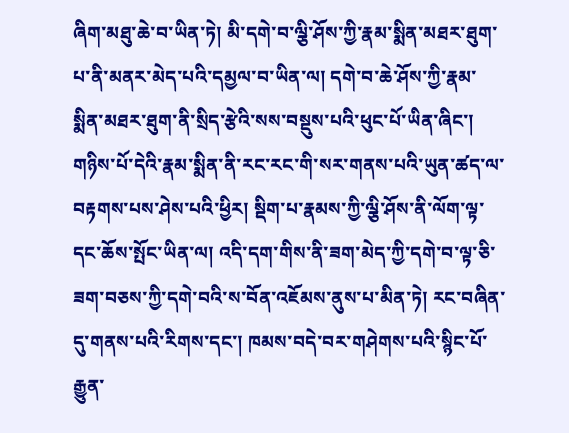ཞིག་མཐུ་ཆེ་བ་ཡིན་ཏེ། མི་དགེ་བ་ལྕི་ཤོས་ཀྱི་རྣམ་སྨིན་མཐར་ཐུག་པ་ནི་མནར་མེད་པའི་དམྱལ་བ་ཡིན་ལ། དགེ་བ་ཆེ་ཤོས་ཀྱི་རྣམ་སྨིན་མཐར་ཐུག་ནི་སྲིད་རྩེའི་སས་བསྡུས་པའི་ཕུང་པོ་ཡིན་ཞིང་། གཉིས་པོ་དེའི་རྣམ་སྨིན་ནི་རང་རང་གི་སར་གནས་པའི་ཡུན་ཚད་ལ་བརྟགས་པས་ཤེས་པའི་ཕྱིར། སྡིག་པ་རྣམས་ཀྱི་ལྕི་ཤོས་ནི་ལོག་ལྟ་དང་ཆོས་སྤོང་ཡིན་ལ། འདི་དག་གིས་ནི་ཟག་མེད་ཀྱི་དགེ་བ་ལྟ་ཅི་ཟག་བཅས་ཀྱི་དགེ་བའི་ས་བོན་འཇོམས་ནུས་པ་མིན་ཏེ། རང་བཞིན་དུ་གནས་པའི་རིགས་དང་། ཁམས་བདེ་བར་གཤེགས་པའི་སྙིང་པོ་རྒྱུན་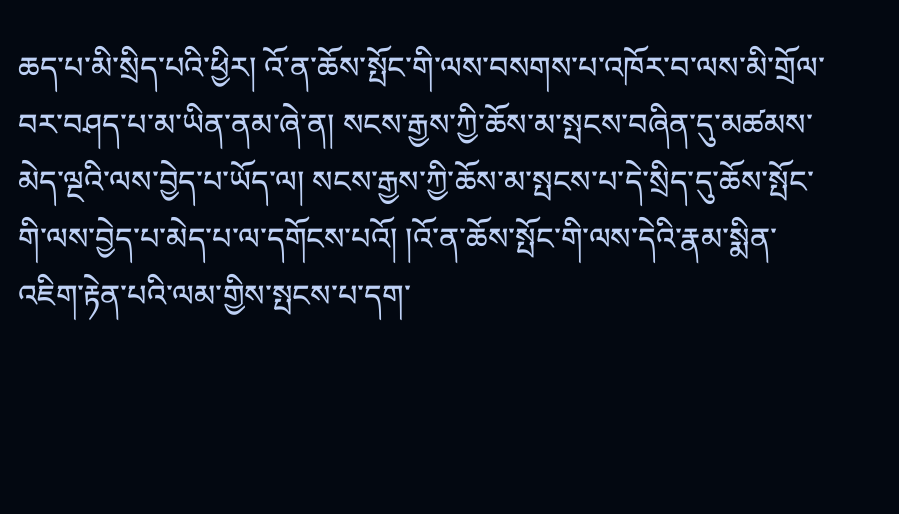ཆད་པ་མི་སྲིད་པའི་ཕྱིར། འོ་ན་ཆོས་སྤོང་གི་ལས་བསགས་པ་འཁོར་བ་ལས་མི་གྲོལ་བར་བཤད་པ་མ་ཡིན་ནམ་ཞེ་ན། སངས་རྒྱས་ཀྱི་ཆོས་མ་སྤངས་བཞིན་དུ་མཚམས་མེད་ལྔའི་ལས་བྱེད་པ་ཡོད་ལ། སངས་རྒྱས་ཀྱི་ཆོས་མ་སྤངས་པ་དེ་སྲིད་དུ་ཆོས་སྤོང་གི་ལས་བྱེད་པ་མེད་པ་ལ་དགོངས་པའོ། །འོ་ན་ཆོས་སྤོང་གི་ལས་དེའི་རྣམ་སྨིན་འཇིག་རྟེན་པའི་ལམ་གྱིས་སྤངས་པ་དག་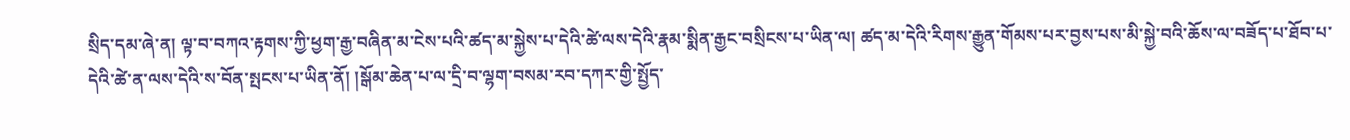སྲིད་དམ་ཞེ་ན། ལྟ་བ་བཀའ་རྟགས་ཀྱི་ཕྱག་རྒྱ་བཞིན་མ་ངེས་པའི་ཚད་མ་སྐྱེས་པ་དེའི་ཚེ་ལས་དེའི་རྣམ་སྨིན་རྒྱང་བསྲིངས་པ་ཡིན་ལ། ཚད་མ་དེའི་རིགས་རྒྱུན་གོམས་པར་བྱས་པས་མི་སྐྱེ་བའི་ཆོས་ལ་བཟོད་པ་ཐོབ་པ་དེའི་ཚེ་ན་ལས་དེའི་ས་བོན་སྤངས་པ་ཡིན་ནོ། །སྒོམ་ཆེན་པ་ལ་དྲི་བ་ལྷག་བསམ་རབ་དཀར་གྱི་སྤྱོད་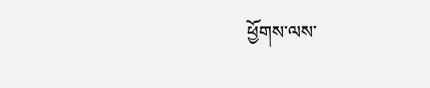ཕྱོགས་ལས་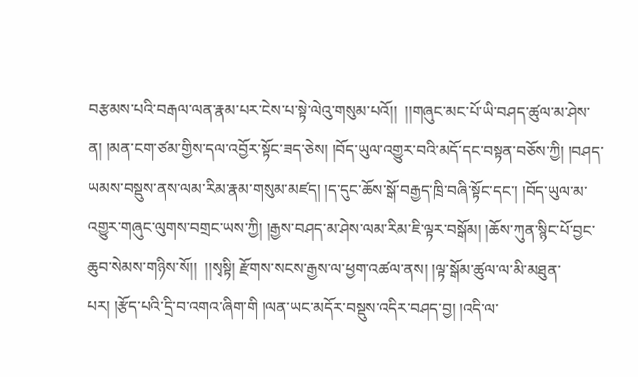བརྩམས་པའི་བརྒལ་ལན་རྣམ་པར་ངེས་པ་སྟེ་ལེའུ་གསུམ་པའོ།།  །།གཞུང་མང་པོ་ཡི་བཤད་ཚུལ་མ་ཤེས་ན། །མན་ངག་ཙམ་གྱིས་དལ་འབྱོར་སྟོང་ཟད་ཅེས། །བོད་ཡུལ་འགྱུར་བའི་མདོ་དང་བསྟན་བཅོས་ཀྱི། །བཤད་ཡམས་བསྡུས་ནས་ལམ་རིམ་རྣམ་གསུམ་མཛད། །ད་དུང་ཆོས་སྒོ་བརྒྱད་ཁྲི་བཞི་སྟོང་དང་། །བོད་ཡུལ་མ་འགྱུར་གཞུང་ལུགས་བགྲང་ཡས་ཀྱི། །རྒྱས་བཤད་མ་ཤེས་ལམ་རིམ་ཇི་ལྟར་བསྒོམ། །ཆོས་ཀུན་སྙིང་པོ་བྱང་ཆུབ་སེམས་གཉིས་སོ།།  །།སྭསྟི། རྫོགས་སངས་རྒྱས་ལ་ཕྱག་འཚལ་ནས། །ལྟ་སྒོམ་ཚུལ་ལ་མི་མཐུན་པར། །རྩོད་པའི་དྲི་བ་འགའ་ཞིག་གི །ལན་ཡང་མདོར་བསྡུས་འདིར་བཤད་བྱ། །འདི་ལ་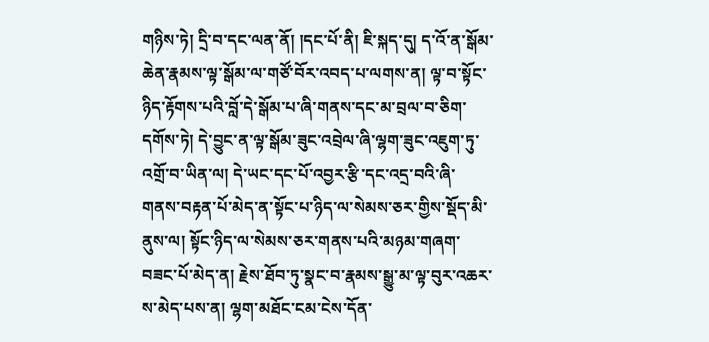གཉིས་ཏེ། དྲི་བ་དང་ལན་ནོ། །དང་པོ་ནི། ཇི་སྐད་དུ། ད་འོ་ན་སྒོམ་ཆེན་རྣམས་ལྟ་སྒོམ་ལ་གཙོ་བོར་འབད་པ་ལགས་ན། ལྟ་བ་སྟོང་ཉིད་རྟོགས་པའི་བློ་དེ་སྒོམ་པ་ཞི་གནས་དང་མ་བྲལ་བ་ཅིག་དགོས་ཏེ། དེ་བྱུང་ན་ལྟ་སྒོམ་ཟུང་འབྲེལ་ཞི་ལྷག་ཟུང་འཇུག་ཏུ་འགྲོ་བ་ཡིན་ལ། དེ་ཡང་དང་པོ་འབྱར་རྩི་དང་འདྲ་བའི་ཞི་གནས་བརྟན་པོ་མེད་ན་སྟོང་པ་ཉིད་ལ་སེམས་ཅར་གྱིས་སྡོད་མི་ནུས་ལ། སྟོང་ཉིད་ལ་སེམས་ཅར་གནས་པའི་མཉམ་གཞག་བཟང་པོ་མེད་ན། རྗེས་ཐོབ་ཏུ་སྣང་བ་རྣམས་སྒྱུ་མ་ལྟ་བུར་འཆར་ས་མེད་པས་ན། ལྷག་མཐོང་ངམ་ངེས་དོན་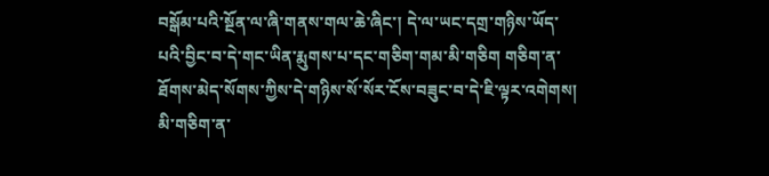བསྒོམ་པའི་སྔོན་ལ་ཞི་གནས་གལ་ཆེ་ཞིང་། དེ་ལ་ཡང་དགྲ་གཉིས་ཡོད་པའི་བྱིང་བ་དེ་གང་ཡིན་རྨུགས་པ་དང་གཅིག་གམ་མི་གཅིག གཅིག་ན་ཐོགས་མེད་སོགས་ཀྱིས་དེ་གཉིས་སོ་སོར་ངོས་བཟུང་བ་དེ་ཇི་ལྟར་འགེགས། མི་གཅིག་ན་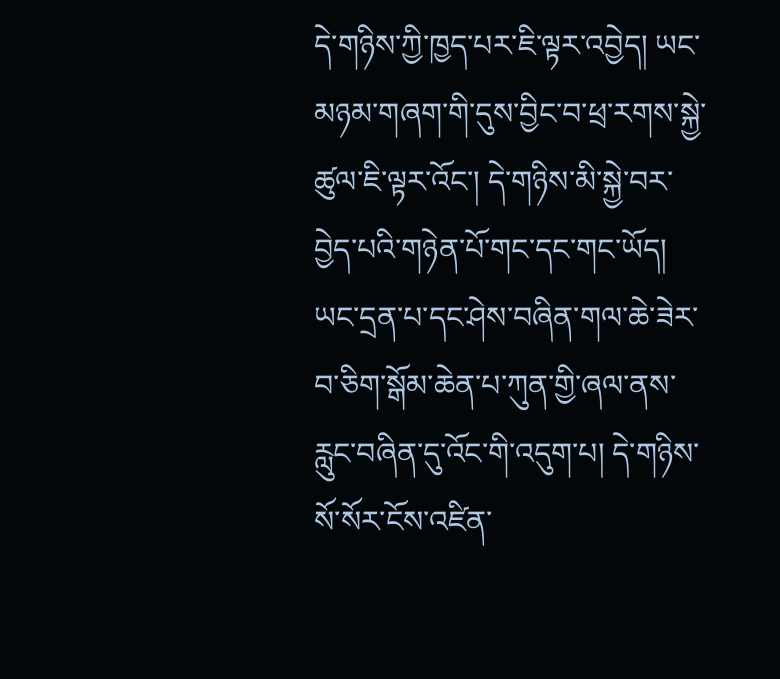དེ་གཉིས་ཀྱི་ཁྱད་པར་ཇི་ལྟར་འབྱེད། ཡང་མཉམ་གཞག་གི་དུས་བྱིང་བ་ཕྲ་རགས་སྐྱེ་ཚུལ་ཇི་ལྟར་འོང་། དེ་གཉིས་མི་སྐྱེ་བར་བྱེད་པའི་གཉེན་པོ་གང་དང་གང་ཡོད། ཡང་དྲན་པ་དང་ཤེས་བཞིན་གལ་ཆེ་ཟེར་བ་ཅིག་སྒོམ་ཆེན་པ་ཀུན་གྱི་ཞལ་ནས་རླུང་བཞིན་དུ་འོང་གི་འདུག་པ། དེ་གཉིས་སོ་སོར་ངོས་འཛིན་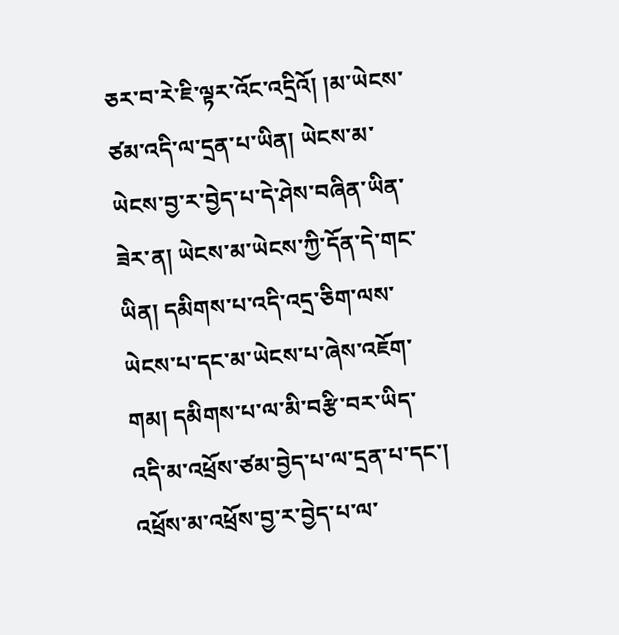ཅར་བ་རེ་ཇི་ལྟར་འོང་འདྲིའོ། །མ་ཡེངས་ཙམ་འདི་ལ་དྲན་པ་ཡིན། ཡེངས་མ་ཡེངས་བྱ་ར་བྱེད་པ་དེ་ཤེས་བཞིན་ཡིན་ཟེར་ན། ཡེངས་མ་ཡེངས་ཀྱི་དོན་དེ་གང་ཡིན། དམིགས་པ་འདི་འདྲ་ཅིག་ལས་ཡེངས་པ་དང་མ་ཡེངས་པ་ཞེས་འཇོག་གམ། དམིགས་པ་ལ་མི་བརྩི་བར་ཡིད་འདི་མ་འཕྲོས་ཙམ་བྱེད་པ་ལ་དྲན་པ་དང་། འཕྲོས་མ་འཕྲོས་བྱ་ར་བྱེད་པ་ལ་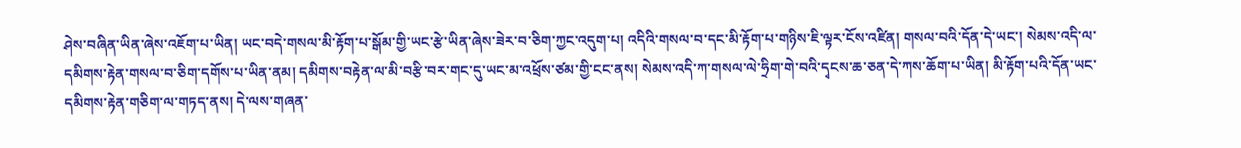ཤེས་བཞིན་ཡིན་ཞེས་འཇོག་པ་ཡིན། ཡང་བདེ་གསལ་མི་རྟོག་པ་སྒོམ་གྱི་ཡང་རྩེ་ཡིན་ཞེས་ཟེར་བ་ཅིག་ཀྱང་འདུག་པ། འདིའི་གསལ་བ་དང་མི་རྟོག་པ་གཉིས་ཇི་ལྟར་ངོས་འཛིན། གསལ་བའི་དོན་དེ་ཡང་། སེམས་འདི་ལ་དམིགས་རྟེན་གསལ་བ་ཅིག་དགོས་པ་ཡིན་ནམ། དམིགས་བརྟེན་ལ་མི་བརྩི་བར་གང་དུ་ཡང་མ་འཕྲོས་ཙམ་གྱི་ངང་ནས། སེམས་འདི་ཀ་གསལ་ལེ་ཧྲིག་གེ་བའི་དྭངས་ཆ་ཅན་དེ་ཀས་ཆོག་པ་ཡིན། མི་རྟོག་པའི་དོན་ཡང་དམིགས་རྟེན་གཅིག་ལ་གཏད་ནས། དེ་ལས་གཞན་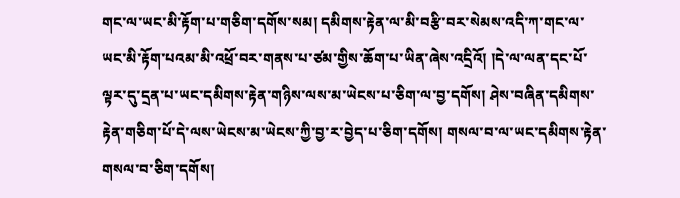གང་ལ་ཡང་མི་རྟོག་པ་གཅིག་དགོས་སམ། དམིགས་རྟེན་ལ་མི་བརྩི་བར་སེམས་འདི་ཀ་གང་ལ་ཡང་མི་རྟོག་པའམ་མི་འཕྲོ་བར་གནས་པ་ཙམ་གྱིས་ཆོག་པ་ཡིན་ཞེས་འདྲིའོ། །དེ་ལ་ལན་དང་པོ་ལྟར་དུ་དྲན་པ་ཡང་དམིགས་རྟེན་གཉིས་ལས་མ་ཡེངས་པ་ཅིག་ལ་བྱ་དགོས། ཤེས་བཞིན་དམིགས་རྟེན་གཅིག་པོ་དེ་ལས་ཡེངས་མ་ཡེངས་ཀྱི་བྱ་ར་བྱེད་པ་ཅིག་དགོས། གསལ་བ་ལ་ཡང་དམིགས་རྟེན་གསལ་བ་ཅིག་དགོས།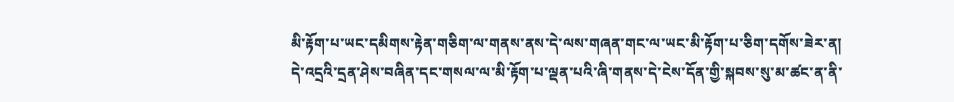མི་རྟོག་པ་ཡང་དམིགས་རྟེན་གཅིག་ལ་གནས་ནས་དེ་ལས་གཞན་གང་ལ་ཡང་མི་རྟོག་པ་ཅིག་དགོས་ཟེར་ན། དེ་འདྲའི་དྲན་ཤེས་བཞིན་དང་གསལ་ལ་མི་རྟོག་པ་ལྡན་པའི་ཞི་གནས་དེ་ངེས་དོན་གྱི་སྐབས་སུ་མ་ཚང་ན་ནི་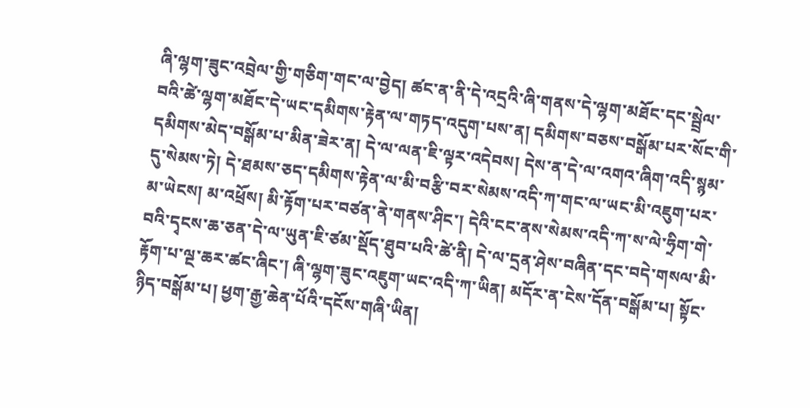ཞི་ལྷག་ཟུང་འབྲེལ་གྱི་གཅིག་གང་ལ་བྱེད། ཚང་ན་ནི་དེ་འདྲའི་ཞི་གནས་དེ་ལྷག་མཐོང་དང་སྦྲེལ་བའི་ཚེ་ལྷག་མཐོང་དེ་ཡང་དམིགས་རྟེན་ལ་གཏད་འདུག་པས་ན། དམིགས་བཅས་བསྒོམ་པར་སོང་གི་དམིགས་མེད་བསྒོམ་པ་མིན་ཟེར་ན། དེ་ལ་ལན་ཇི་ལྟར་འདེབས། དེས་ན་དེ་ལ་འགའ་ཞིག་འདི་སྙམ་དུ་སེམས་ཏེ། དེ་ཐམས་ཅད་དམིགས་རྟེན་ལ་མི་བརྩི་བར་སེམས་འདི་ཀ་གང་ལ་ཡང་མི་འཇུག་པར་མ་ཡེངས། མ་འཕྲོས། མི་རྟོག་པར་བཙན་ནེ་གནས་ཤིང་། དེའི་ངང་ནས་སེམས་འདི་ཀ་ས་ལེ་ཧྲིག་གེ་བའི་དྭངས་ཆ་ཅན་དེ་ལ་ཡུན་ཇི་ཙམ་སྡོད་ཐུབ་པའི་ཚེ་ནི། དེ་ལ་དྲན་ཤེས་བཞིན་དང་བདེ་གསལ་མི་རྟོག་པ་ལྔ་ཆར་ཚང་ཞིང་། ཞི་ལྷག་ཟུང་འཇུག་ཡང་འདི་ཀ་ཡིན། མདོར་ན་ངེས་དོན་བསྒོམ་པ། སྟོང་ཉིད་བསྒོམ་པ། ཕྱག་རྒྱ་ཆེན་པོའི་དངོས་གཞི་ཡིན།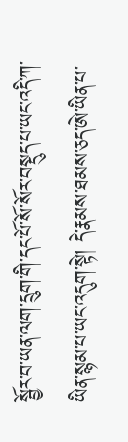སྦྱོར་བ་ཡན་ལག་དྲུག་གི་དང་པོ་སོ་སོར་བསྡུད་པ་ཡང་འདི་ཀ་ཡིན་སྙམ་པ་ཡང་འདུག་སྟེ། དེ་རྣམས་ཐམས་ཅད་ཨེ་ཡིན་པ་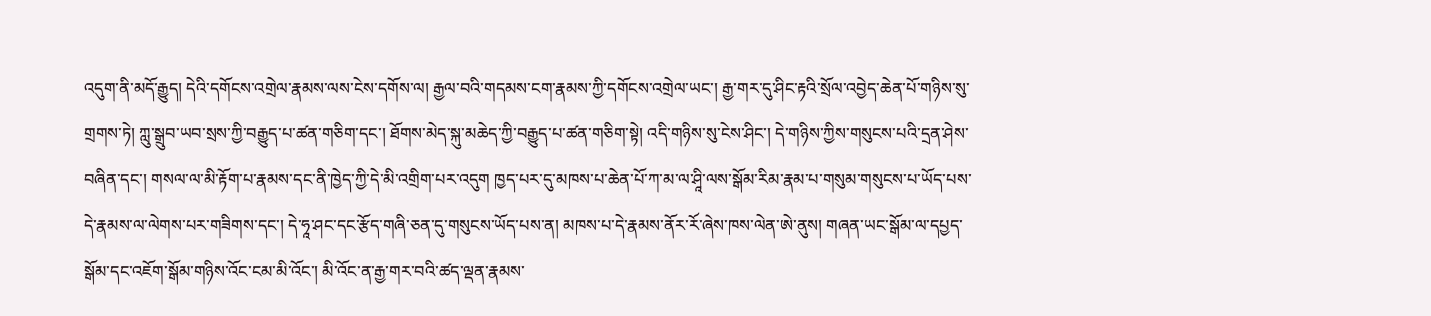འདུག་ནི་མདོ་རྒྱུད། དེའི་དགོངས་འགྲེལ་རྣམས་ལས་ངེས་དགོས་ལ། རྒྱལ་བའི་གདམས་ངག་རྣམས་ཀྱི་དགོངས་འགྲེལ་ཡང་། རྒྱ་གར་དུ་ཤིང་རྟའི་སྲོལ་འབྱེད་ཆེན་པོ་གཉིས་སུ་གྲགས་ཏེ། ཀླུ་སྒྲུབ་ཡབ་སྲས་ཀྱི་བརྒྱུད་པ་ཚན་གཅིག་དང་། ཐོགས་མེད་སྐུ་མཆེད་ཀྱི་བརྒྱུད་པ་ཚན་གཅིག་སྟེ། འདི་གཉིས་སུ་ངེས་ཤིང་། དེ་གཉིས་ཀྱིས་གསུངས་པའི་དྲན་ཤེས་བཞིན་དང་། གསལ་ལ་མི་རྟོག་པ་རྣམས་དང་ནི་ཁྱེད་ཀྱི་དེ་མི་འགྲིག་པར་འདུག ཁྱད་པར་དུ་མཁས་པ་ཆེན་པོ་ཀ་མ་ལ་ཤཱི་ལས་སྒོམ་རིམ་རྣམ་པ་གསུམ་གསུངས་པ་ཡོད་པས་དེ་རྣམས་ལ་ལེགས་པར་གཟིགས་དང་། དེ་ཧཱ་ཤང་དང་རྩོད་གཞི་ཅན་དུ་གསུངས་ཡོད་པས་ན། མཁས་པ་དེ་རྣམས་ནོར་རོ་ཞེས་ཁས་ལེན་ཨེ་ནུས། གཞན་ཡང་སྒོམ་ལ་དཔྱད་སྒོམ་དང་འཇོག་སྒོམ་གཉིས་འོང་ངམ་མི་འོང་། མི་འོང་ན་རྒྱ་གར་བའི་ཚད་ལྡན་རྣམས་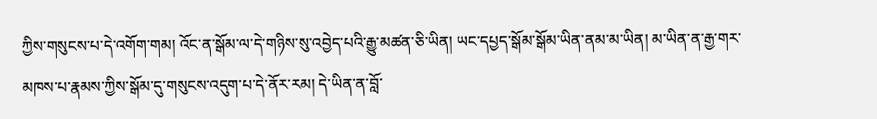ཀྱིས་གསུངས་པ་དེ་འགོག་གམ། འོང་ན་སྒོམ་ལ་དེ་གཉིས་སུ་འབྱེད་པའི་རྒྱུ་མཚན་ཅི་ཡིན། ཡང་དཔྱད་སྒོམ་སྒོམ་ཡིན་ནམ་མ་ཡིན། མ་ཡིན་ན་རྒྱ་གར་མཁས་པ་རྣམས་ཀྱིས་སྒོམ་དུ་གསུངས་འདུག་པ་དེ་ནོར་རམ། དེ་ཡིན་ན་བློ་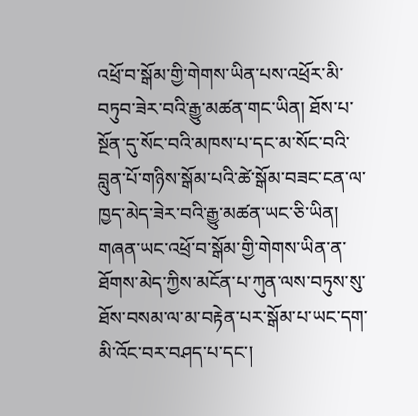འཕྲོ་བ་སྒོམ་གྱི་གེགས་ཡིན་པས་འཕྲོར་མི་བཏུབ་ཟེར་བའི་རྒྱུ་མཚན་གང་ཡིན། ཐོས་པ་སྔོན་དུ་སོང་བའི་མཁས་པ་དང་མ་སོང་བའི་བླུན་པོ་གཉིས་སྒོམ་པའི་ཚེ་སྒོམ་བཟང་ངན་ལ་ཁྱད་མེད་ཟེར་བའི་རྒྱུ་མཚན་ཡང་ཅི་ཡིན། གཞན་ཡང་འཕྲོ་བ་སྒོམ་གྱི་གེགས་ཡིན་ན་ཐོགས་མེད་ཀྱིས་མངོན་པ་ཀུན་ལས་བཏུས་སུ་ཐོས་བསམ་ལ་མ་བརྟེན་པར་སྒོམ་པ་ཡང་དག་མི་འོང་བར་བཤད་པ་དང་།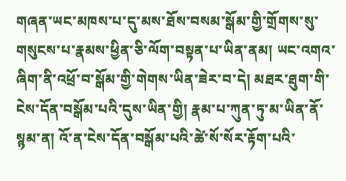གཞན་ཡང་མཁས་པ་དུ་མས་ཐོས་བསམ་སྒོམ་གྱི་གྲོགས་སུ་གསུངས་པ་རྣམས་ཕྱིན་ཅི་ལོག་བསྟན་པ་ཡིན་ནམ། ཡང་འགའ་ཞིག་ནི་འཕྲོ་བ་སྒོམ་གྱི་གེགས་ཡིན་ཟེར་བ་དེ། མཐར་ཐུག་གི་ངེས་དོན་བསྒོམ་པའི་དུས་ཡིན་གྱི། རྣམ་པ་ཀུན་ཏུ་མ་ཡིན་ནོ་སྙམ་ན། འོ་ན་ངེས་དོན་བསྒོམ་པའི་ཚེ་སོ་སོར་རྟོག་པའི་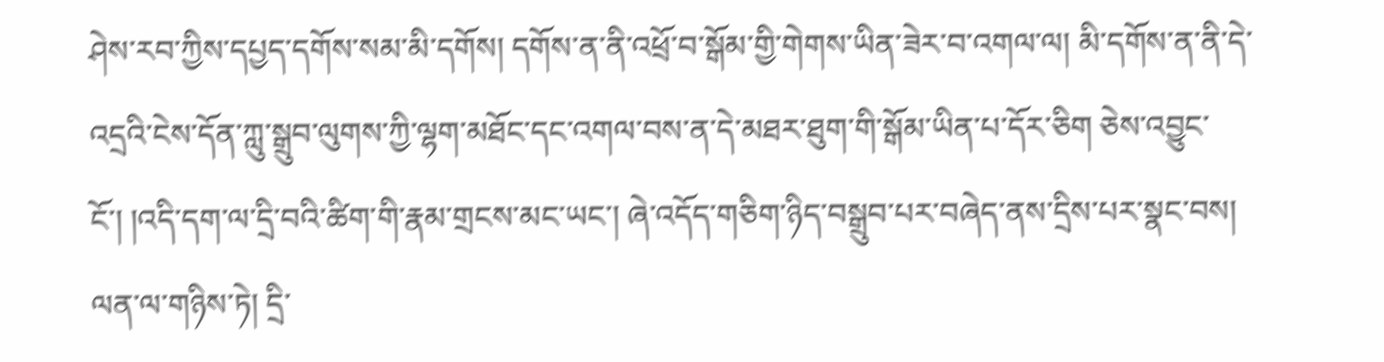ཤེས་རབ་ཀྱིས་དཔྱད་དགོས་སམ་མི་དགོས། དགོས་ན་ནི་འཕྲོ་བ་སྒོམ་གྱི་གེགས་ཡིན་ཟེར་བ་འགལ་ལ། མི་དགོས་ན་ནི་དེ་འདྲའི་ངེས་དོན་ཀླུ་སྒྲུབ་ལུགས་ཀྱི་ལྷག་མཐོང་དང་འགལ་བས་ན་དེ་མཐར་ཐུག་གི་སྒོམ་ཡིན་པ་དོར་ཅིག ཅེས་འབྱུང་ངོ་། །འདི་དག་ལ་དྲི་བའི་ཚིག་གི་རྣམ་གྲངས་མང་ཡང་། ཞེ་འདོད་གཅིག་ཉིད་བསྒྲུབ་པར་བཞེད་ནས་དྲིས་པར་སྣང་བས། ལན་ལ་གཉིས་ཏེ། དྲི་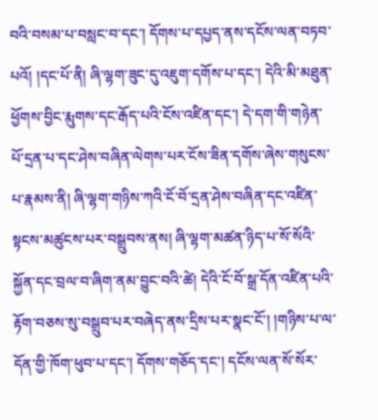བའི་བསམ་པ་བསླང་བ་དང་། དོགས་པ་དཔྱད་ནས་དངོས་ལན་བཏབ་པའོ། །དང་པོ་ནི། ཞི་ལྷག་ཟུང་དུ་འཇུག་དགོས་པ་དང་། དེའི་མི་མཐུན་ཕྱོགས་བྱིང་རྨུགས་དང་རྒོད་པའི་ངོས་འཛིན་དང་། དེ་དག་གི་གཉེན་པོ་དྲན་པ་དང་ཤེས་བཞིན་ལེགས་པར་ངོས་ཟིན་དགོས་ཞེས་གསུངས་པ་རྣམས་ནི། ཞི་ལྷག་གཉིས་ཀའི་ངོ་བོ་དྲན་ཤེས་བཞིན་དང་འཛིན་སྟངས་མཚུངས་པར་བསྒྲུབས་ནས། ཞི་ལྷག་མཚན་ཉིད་པ་སོ་སོའི་སྐྱོན་དང་བྲལ་བ་ཞིག་ནམ་བྱུང་བའི་ཚེ། དེའི་ངོ་བོ་སྒྲ་དོན་འཛིན་པའི་རྟོག་བཅས་སུ་བསྒྲུབ་པར་བཞེད་ནས་དྲིས་པར་སྣང་ངོ་། །གཉིས་པ་ལ་དོན་གྱི་ཁོག་ཕུབ་པ་དང་། དོགས་གཅོད་དང་། དངོས་ལན་སོ་སོར་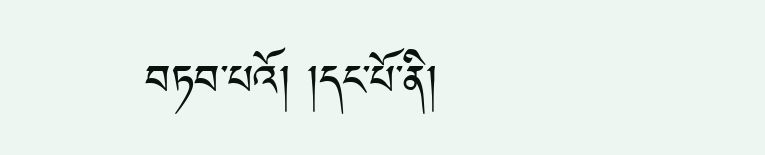བཏབ་པའོ། །དང་པོ་ནི།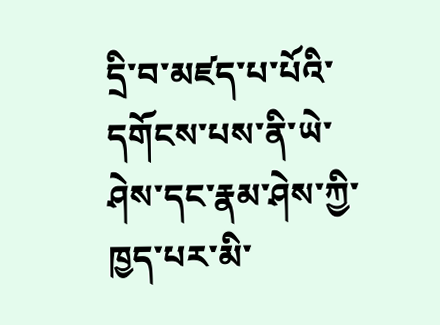དྲི་བ་མཛད་པ་པོའི་དགོངས་པས་ནི་ཡེ་ཤེས་དང་རྣམ་ཤེས་ཀྱི་ཁྱད་པར་མི་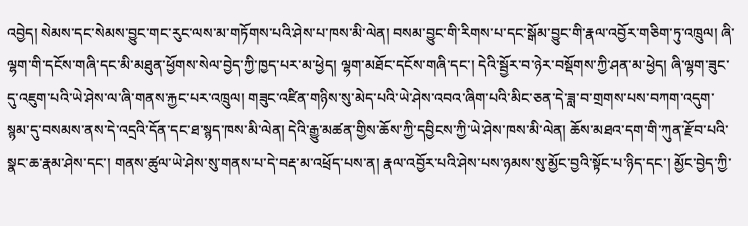འབྱེད། སེམས་དང་སེམས་བྱུང་གང་རུང་ལས་མ་གཏོགས་པའི་ཤེས་པ་ཁས་མི་ལེན། བསམ་བྱུང་གི་རིགས་པ་དང་སྒོམ་བྱུང་གི་རྣལ་འབྱོར་གཅིག་ཏུ་འཁྲུལ། ཞི་ལྷག་གི་དངོས་གཞི་དང་མི་མཐུན་ཕྱོགས་སེལ་བྱེད་ཀྱི་ཁྱད་པར་མ་ཕྱེད། ལྷག་མཐོང་དངོས་གཞི་དང་། དེའི་སྦྱོར་བ་ཉེར་བསྡོགས་ཀྱི་ཤན་མ་ཕྱེད། ཞི་ལྷག་ཟུང་དུ་འཇུག་པའི་ཡེ་ཤེས་ལ་ཞི་གནས་རྐྱང་པར་འཁྲུལ། གཟུང་འཛིན་གཉིས་སུ་མེད་པའི་ཡེ་ཤེས་འབའ་ཞིག་པའི་མིང་ཅན་དེ་ཟླ་བ་གྲགས་པས་བཀག་འདུག་སྙམ་དུ་བསམས་ནས་དེ་འདྲའི་དོན་དང་ཐ་སྙད་ཁས་མི་ལེན། དེའི་རྒྱུ་མཚན་གྱིས་ཆོས་ཀྱི་དབྱིངས་ཀྱི་ཡེ་ཤེས་ཁས་མི་ལེན། ཆོས་མཐའ་དག་གི་ཀུན་རྫོབ་པའི་སྣང་ཆ་རྣམ་ཤེས་དང་། གནས་ཚུལ་ཡེ་ཤེས་སུ་གནས་པ་དེ་བརྡ་མ་འཕྲོད་པས་ན། རྣལ་འབྱོར་པའི་ཤེས་པས་ཉམས་སུ་མྱོང་བྱའི་སྟོང་པ་ཉིད་དང་། མྱོང་བྱེད་ཀྱི་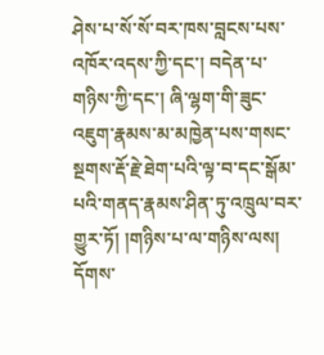ཤེས་པ་སོ་སོ་བར་ཁས་བླངས་པས་འཁོར་འདས་ཀྱི་དང་། བདེན་པ་གཉིས་ཀྱི་དང་། ཞི་ལྷག་གི་ཟུང་འཇུག་རྣམས་མ་མཁྱེན་པས་གསང་སྔགས་རྡོ་རྗེ་ཐེག་པའི་ལྟ་བ་དང་སྒོམ་པའི་གནད་རྣམས་ཤིན་ཏུ་འཁྲུལ་བར་གྱུར་ཏོ། །གཉིས་པ་ལ་གཉིས་ལས། དོགས་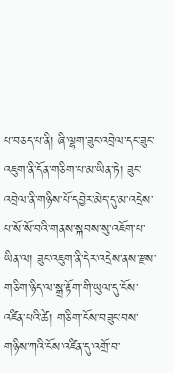པ་བཅད་པ་ནི། ཞི་ལྷག་ཟུང་འབྲེལ་དང་ཟུང་འཇུག་ནི་དོན་གཅིག་པ་མ་ཡིན་ཏེ། ཟུང་འབྲེལ་ནི་གཉིས་པོ་དབྱེར་མེད་དུ་མ་འདྲེས་པ་སོ་སོ་བའི་གནས་སྐབས་སུ་འཇོག་པ་ཡིན་ལ། ཟུང་འཇུག་ནི་དེར་འདྲེས་ནས་རྫས་གཅིག་ཉིད་ལ་སྒྲ་རྟོག་གི་ཡུལ་དུ་ངོས་འཛིན་པའི་ཚེ། གཅིག་ངོས་བཟུང་བས་གཉིས་ཀའི་ངོས་འཛིན་དུ་འགྲོ་བ་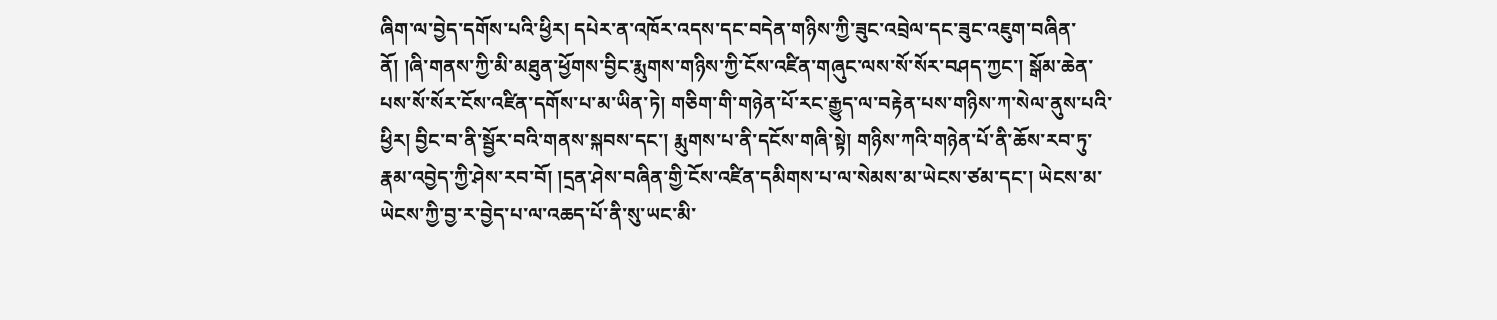ཞིག་ལ་བྱེད་དགོས་པའི་ཕྱིར། དཔེར་ན་འཁོར་འདས་དང་བདེན་གཉིས་ཀྱི་ཟུང་འབྲེལ་དང་ཟུང་འཇུག་བཞིན་ནོ། །ཞི་གནས་ཀྱི་མི་མཐུན་ཕྱོགས་བྱིང་རྨུགས་གཉིས་ཀྱི་ངོས་འཛིན་གཞུང་ལས་སོ་སོར་བཤད་ཀྱང་། སྒོམ་ཆེན་པས་སོ་སོར་ངོས་འཛིན་དགོས་པ་མ་ཡིན་ཏེ། གཅིག་གི་གཉེན་པོ་རང་རྒྱུད་ལ་བརྟེན་པས་གཉིས་ཀ་སེལ་ནུས་པའི་ཕྱིར། བྱིང་བ་ནི་སྦྱོར་བའི་གནས་སྐབས་དང་། རྨུགས་པ་ནི་དངོས་གཞི་སྟེ། གཉིས་ཀའི་གཉེན་པོ་ནི་ཆོས་རབ་ཏུ་རྣམ་འབྱེད་ཀྱི་ཤེས་རབ་བོ། །དྲན་ཤེས་བཞིན་གྱི་ངོས་འཛིན་དམིགས་པ་ལ་སེམས་མ་ཡེངས་ཙམ་དང་། ཡེངས་མ་ཡེངས་ཀྱི་བྱ་ར་བྱེད་པ་ལ་འཆད་པོ་ནི་སུ་ཡང་མི་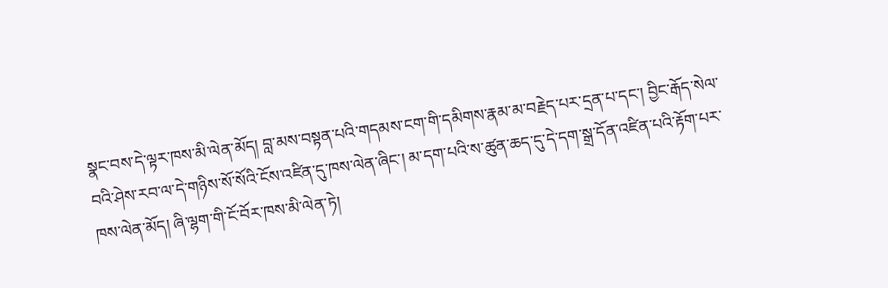སྣང་བས་དེ་ལྟར་ཁས་མི་ལེན་མོད། བླ་མས་བསྟན་པའི་གདམས་ངག་གི་དམིགས་རྣམ་མ་བརྗེད་པར་དྲན་པ་དང་། བྱིང་རྒོད་སེལ་བའི་ཤེས་རབ་ལ་དེ་གཉིས་སོ་སོའི་ངོས་འཛིན་དུ་ཁས་ལེན་ཞིང་། མ་དག་པའི་ས་ཚུན་ཆད་དུ་དེ་དག་སྒྲ་དོན་འཛིན་པའི་རྟོག་པར་ཁས་ལེན་མོད། ཞི་ལྷག་གི་ངོ་བོར་ཁས་མི་ལེན་ཏེ།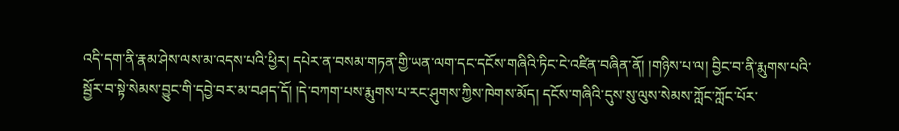འདི་དག་ནི་རྣམ་ཤེས་ལས་མ་འདས་པའི་ཕྱིར། དཔེར་ན་བསམ་གཏན་གྱི་ཡན་ལག་དང་དངོས་གཞིའི་ཏིང་ངེ་འཛིན་བཞིན་ནོ། །གཉིས་པ་ལ། བྱིང་བ་ནི་རྨུགས་པའི་སྦྱོར་བ་སྟེ་སེམས་བྱུང་གི་དབྱེ་བར་མ་བཤད་དོ། །དེ་བཀག་པས་རྨུགས་པ་རང་ཤུགས་ཀྱིས་ཁེགས་མོད། དངོས་གཞིའི་དུས་སུ་ལུས་སེམས་ཀློང་ཀློང་པོར་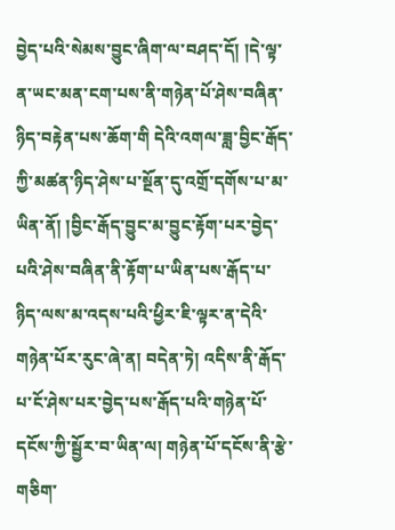བྱེད་པའི་སེམས་བྱུང་ཞིག་ལ་བཤད་དོ། །དེ་ལྟ་ན་ཡང་མན་ངག་པས་ནི་གཉེན་པོ་ཤེས་བཞིན་ཉིད་བརྟེན་པས་ཆོག་གི དེའི་འགལ་ཟླ་བྱིང་རྒོད་ཀྱི་མཚན་ཉིད་ཤེས་པ་སྔོན་དུ་འགྲོ་དགོས་པ་མ་ཡིན་ནོ། །བྱིང་རྒོད་བྱུང་མ་བྱུང་རྟོག་པར་བྱེད་པའི་ཤེས་བཞིན་ནི་རྟོག་པ་ཡིན་པས་རྒོད་པ་ཉིད་ལས་མ་འདས་པའི་ཕྱིར་ཇི་ལྟར་ན་དེའི་གཉེན་པོར་རུང་ཞེ་ན། བདེན་ཏེ། འདིས་ནི་རྒོད་པ་ངོ་ཤེས་པར་བྱེད་པས་རྒོད་པའི་གཉེན་པོ་དངོས་ཀྱི་སྦྱོར་བ་ཡིན་ལ། གཉེན་པོ་དངོས་ནི་རྩེ་གཅིག་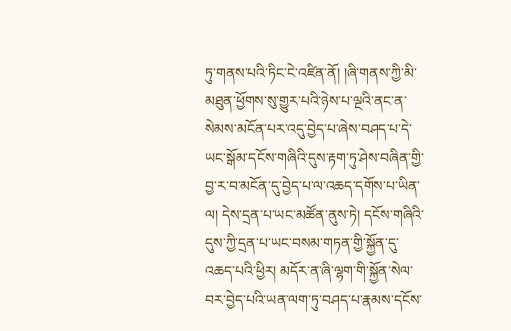ཏུ་གནས་པའི་ཏིང་ངེ་འཛིན་ནོ། །ཞི་གནས་ཀྱི་མི་མཐུན་ཕྱོགས་སུ་གྱུར་པའི་ཉེས་པ་ལྔའི་ནང་ན་སེམས་མངོན་པར་འདུ་བྱེད་པ་ཞེས་བཤད་པ་དེ་ཡང་སྒོམ་དངོས་གཞིའི་དུས་རྟག་ཏུ་ཤེས་བཞིན་གྱི་བྱ་ར་བ་མངོན་དུ་བྱེད་པ་ལ་འཆད་དགོས་པ་ཡིན་ལ། དེས་དྲན་པ་ཡང་མཚོན་ནུས་ཏེ། དངོས་གཞིའི་དུས་ཀྱི་དྲན་པ་ཡང་བསམ་གཏན་གྱི་སྐྱོན་དུ་འཆད་པའི་ཕྱིར། མདོར་ན་ཞི་ལྷག་གི་སྐྱོན་སེལ་བར་བྱེད་པའི་ཡན་ལག་ཏུ་བཤད་པ་རྣམས་དངོས་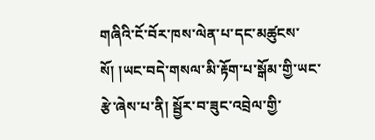གཞིའི་ངོ་བོར་ཁས་ལེན་པ་དང་མཚུངས་སོ། །ཡང་བདེ་གསལ་མི་རྟོག་པ་སྒོམ་གྱི་ཡང་རྩེ་ཞེས་པ་ནི། སྦྱོར་བ་ཟུང་འབྲེལ་གྱི་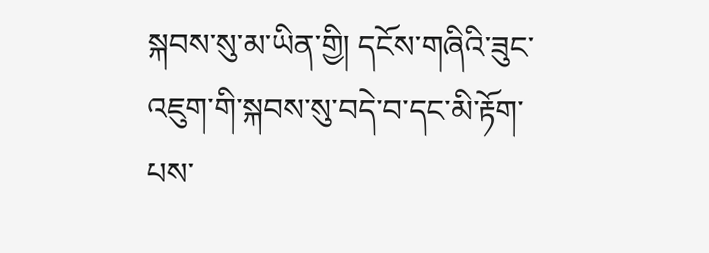སྐབས་སུ་མ་ཡིན་གྱི། དངོས་གཞིའི་ཟུང་འཇུག་གི་སྐབས་སུ་བདེ་བ་དང་མི་རྟོག་པས་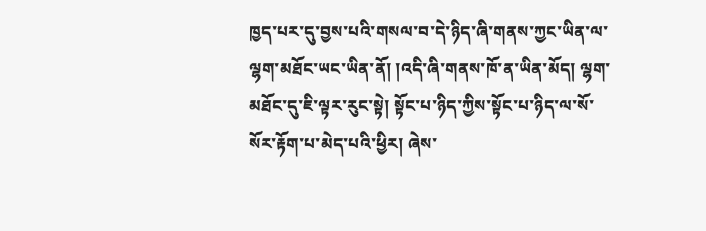ཁྱད་པར་དུ་བྱས་པའི་གསལ་བ་དེ་ཉིད་ཞི་གནས་ཀྱང་ཡིན་ལ་ལྷག་མཐོང་ཡང་ཡིན་ནོ། །འདི་ཞི་གནས་ཁོ་ན་ཡིན་མོད། ལྷག་མཐོང་དུ་ཇི་ལྟར་རུང་སྟེ། སྟོང་པ་ཉིད་ཀྱིས་སྟོང་པ་ཉིད་ལ་སོ་སོར་རྟོག་པ་མེད་པའི་ཕྱིར། ཞེས་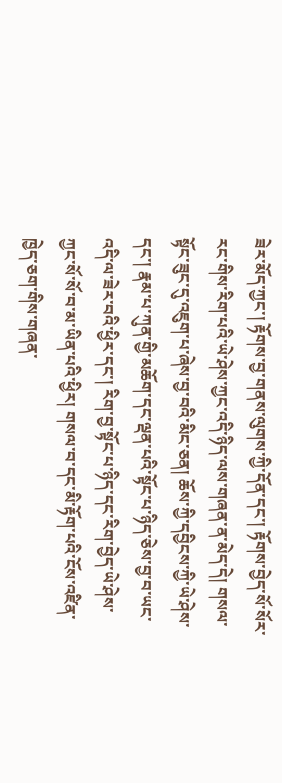ཟེར་མོད་ཀྱང་། རྟོགས་བྱ་གནས་ལུགས་ཀྱི་དོན་དང་། རྟོགས་བྱེད་སོ་སོར་རང་གིས་རིག་པའི་ཡེ་ཤེས་ཀྱང་འདི་ཉིད་ལས་གཞན་ན་མེད་དེ། གསལ་སྟོང་ཟུང་དུ་འཇུག་པ་ཞེས་བྱ་བའི་མིང་ཅན། ཆོས་ཀྱི་དབྱིངས་ཀྱི་ཡེ་ཤེས་དང་། རྣམ་པ་ཀུན་གྱི་མཆོག་དང་ལྡན་པའི་སྟོང་པ་ཉིད་ཅེས་བྱ་བ་ཡང་འདི་ལ་ཟེར་བའི་ཕྱིར་དང་། རིག་བྱ་སྟོང་པ་ཉིད་དང་རིག་བྱེད་ཡེ་ཤེས་ཀྱང་སོ་སོ་བ་མ་ཡིན་པའི་ཕྱིར། གསལ་བ་དང་མི་རྟོག་པའི་ངོས་འཛིན་ཁྱེད་ཅག་གིས་གཞན་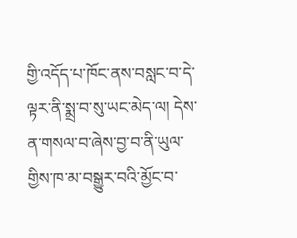གྱི་འདོད་པ་ཁོང་ནས་བསླང་བ་དེ་ལྟར་ནི་སྨྲ་བ་སུ་ཡང་མེད་ལ། དེས་ན་གསལ་བ་ཞེས་བྱ་བ་ནི་ཡུལ་གྱིས་ཁ་མ་བསྒྱུར་བའི་མྱོང་བ་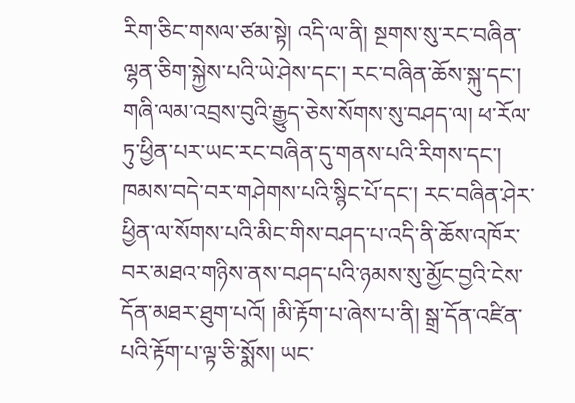རིག་ཅིང་གསལ་ཙམ་སྟེ། འདི་ལ་ནི། སྔགས་སུ་རང་བཞིན་ལྷན་ཅིག་སྐྱེས་པའི་ཡེ་ཤེས་དང་། རང་བཞིན་ཆོས་སྐུ་དང་། གཞི་ལམ་འབྲས་བུའི་རྒྱུད་ཅེས་སོགས་སུ་བཤད་ལ། ཕ་རོལ་ཏུ་ཕྱིན་པར་ཡང་རང་བཞིན་དུ་གནས་པའི་རིགས་དང་། ཁམས་བདེ་བར་གཤེགས་པའི་སྙིང་པོ་དང་། རང་བཞིན་ཤེར་ཕྱིན་ལ་སོགས་པའི་མིང་གིས་བཤད་པ་འདི་ནི་ཆོས་འཁོར་བར་མཐའ་གཉིས་ནས་བཤད་པའི་ཉམས་སུ་མྱོང་བྱའི་ངེས་དོན་མཐར་ཐུག་པའོ། །མི་རྟོག་པ་ཞེས་པ་ནི། སྒྲ་དོན་འཛིན་པའི་རྟོག་པ་ལྟ་ཅི་སྨོས། ཡང་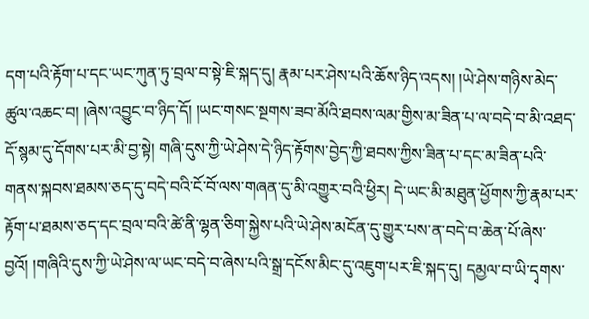དག་པའི་རྟོག་པ་དང་ཡང་ཀུན་ཏུ་བྲལ་བ་སྟེ་ཇི་སྐད་དུ། རྣམ་པར་ཤེས་པའི་ཆོས་ཉིད་འདས། །ཡེ་ཤེས་གཉིས་མེད་ཚུལ་འཆང་བ། །ཞེས་འབྱུང་བ་ཉིད་དོ། །ཡང་གསང་སྔགས་ཟབ་མོའི་ཐབས་ལམ་གྱིས་མ་ཟིན་པ་ལ་བདེ་བ་མི་འཐད་དོ་སྙམ་དུ་དོགས་པར་མི་བྱ་སྟེ། གཞི་དུས་ཀྱི་ཡེ་ཤེས་དེ་ཉིད་རྟོགས་བྱེད་ཀྱི་ཐབས་ཀྱིས་ཟིན་པ་དང་མ་ཟིན་པའི་གནས་སྐབས་ཐམས་ཅད་དུ་བདེ་བའི་ངོ་བོ་ལས་གཞན་དུ་མི་འགྱུར་བའི་ཕྱིར། དེ་ཡང་མི་མཐུན་ཕྱོགས་ཀྱི་རྣམ་པར་རྟོག་པ་ཐམས་ཅད་དང་བྲལ་བའི་ཚེ་ནི་ལྷན་ཅིག་སྐྱེས་པའི་ཡེ་ཤེས་མངོན་དུ་གྱུར་པས་ན་བདེ་བ་ཆེན་པོ་ཞེས་བྱའོ། །གཞིའི་དུས་ཀྱི་ཡེ་ཤེས་ལ་ཡང་བདེ་བ་ཞེས་པའི་སྒྲ་དངོས་མིང་དུ་འཇུག་པར་ཇི་སྐད་དུ། དམྱལ་བ་ཡི་དྭགས་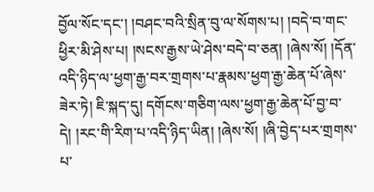བྱོལ་སོང་དང་། །བཤང་བའི་སྲིན་བུ་ལ་སོགས་པ། །བདེ་བ་གང་ཕྱིར་མི་ཤེས་པ། །སངས་རྒྱས་ཡེ་ཤེས་བདེ་བ་ཅན། །ཞེས་སོ། །དོན་འདི་ཉིད་ལ་ཕྱག་རྒྱ་བར་གྲགས་པ་རྣམས་ཕྱག་རྒྱ་ཆེན་པོ་ཞེས་ཟེར་ཏེ། ཇི་སྐད་དུ། དགོངས་གཅིག་ལས་ཕྱག་རྒྱ་ཆེན་པོ་བྱ་བ་དེ། །རང་གི་རིག་པ་འདི་ཉིད་ཡིན། །ཞེས་སོ། །ཞི་བྱེད་པར་གྲགས་པ་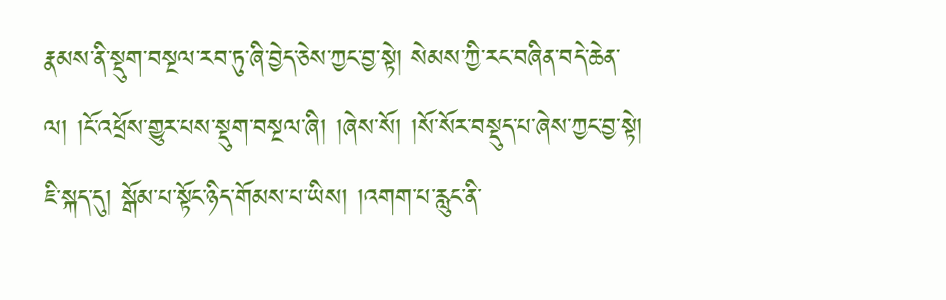རྣམས་ནི་སྡུག་བསྔལ་རབ་ཏུ་ཞི་བྱེད་ཅེས་ཀྱང་བྱ་སྟེ། སེམས་ཀྱི་རང་བཞིན་བདེ་ཆེན་ལ། །ངོ་འཕྲོས་གྱུར་པས་སྡུག་བསྔལ་ཞི། །ཞེས་སོ། །སོ་སོར་བསྡུད་པ་ཞེས་ཀྱང་བྱ་སྟེ། ཇི་སྐད་དུ། སྒོམ་པ་སྟོང་ཉིད་གོམས་པ་ཡིས། །འགག་པ་རླུང་ནི་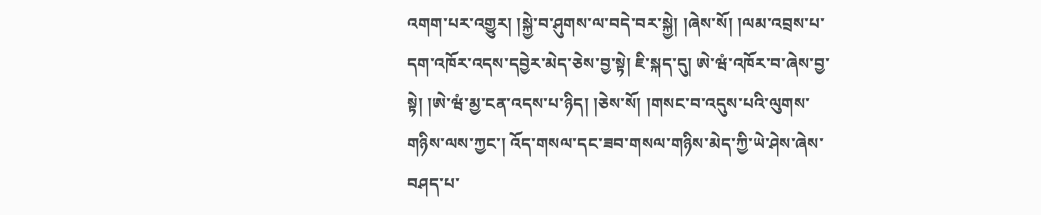འགག་པར་འགྱུར། །སྐྱེ་བ་ཤུགས་ལ་བདེ་བར་སྐྱེ། །ཞེས་སོ། །ལམ་འབྲས་པ་དག་འཁོར་འདས་དབྱེར་མེད་ཅེས་བྱ་སྟེ། ཇི་སྐད་དུ། ཨེ་ཝཾ་འཁོར་བ་ཞེས་བྱ་སྟེ། །ཨེ་ཝཾ་མྱ་ངན་འདས་པ་ཉིད། །ཅེས་སོ། །གསང་བ་འདུས་པའི་ལུགས་གཉིས་ལས་ཀྱང་། འོད་གསལ་དང་ཟབ་གསལ་གཉིས་མེད་ཀྱི་ཡེ་ཤེས་ཞེས་བཤད་པ་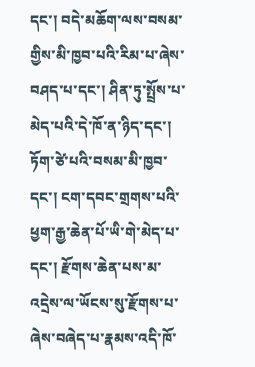དང་། བདེ་མཆོག་ལས་བསམ་གྱིས་མི་ཁྱབ་པའི་རིམ་པ་ཞེས་བཤད་པ་དང་། ཤིན་ཏུ་སྤྲོས་པ་མེད་པའི་དེ་ཁོ་ན་ཉིད་དང་། ཏོག་ཙེ་པའི་བསམ་མི་ཁྱབ་དང་། ངག་དབང་གྲགས་པའི་ཕྱག་རྒྱ་ཆེན་པོ་ཡི་གེ་མེད་པ་དང་། རྫོགས་ཆེན་པས་མ་འདྲེས་ལ་ཡོངས་སུ་རྫོགས་པ་ཞེས་བཞེད་པ་རྣམས་འདི་ཁོ་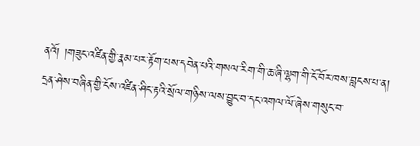ནའོ། །གཟུང་འཛིན་གྱི་རྣམ་པར་རྟོག་པས་དབེན་པའི་གསལ་རིག་གི་ཆ་ཞི་ལྷག་གི་ངོ་བོར་ཁས་བླངས་པ་ན། དྲན་ཤེས་བཞིན་གྱི་ངོས་འཛིན་ཤིང་རྟའི་སྲོལ་གཉིས་ལས་བྱུང་བ་དང་འགལ་ལོ་ཞེས་གསུང་བ་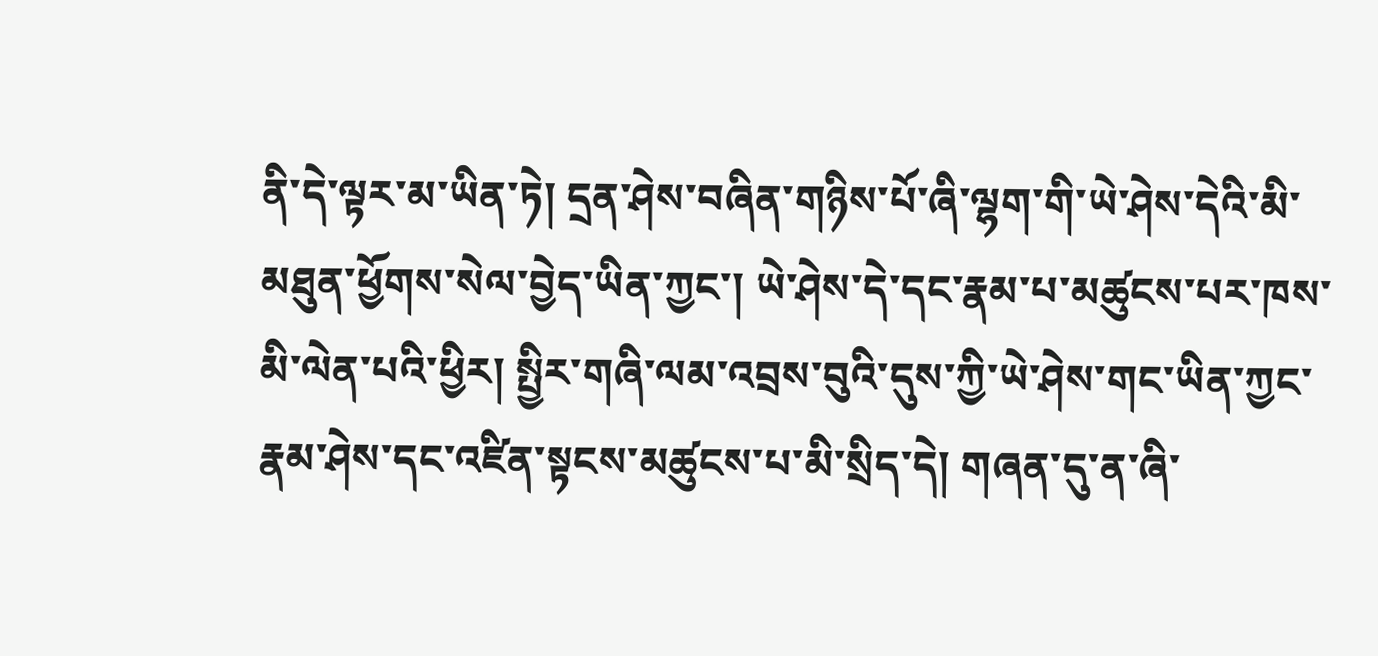ནི་དེ་ལྟར་མ་ཡིན་ཏེ། དྲན་ཤེས་བཞིན་གཉིས་པོ་ཞི་ལྷག་གི་ཡེ་ཤེས་དེའི་མི་མཐུན་ཕྱོགས་སེལ་བྱེད་ཡིན་ཀྱང་། ཡེ་ཤེས་དེ་དང་རྣམ་པ་མཚུངས་པར་ཁས་མི་ལེན་པའི་ཕྱིར། སྤྱིར་གཞི་ལམ་འབྲས་བུའི་དུས་ཀྱི་ཡེ་ཤེས་གང་ཡིན་ཀྱང་རྣམ་ཤེས་དང་འཛིན་སྟངས་མཚུངས་པ་མི་སྲིད་དེ། གཞན་དུ་ན་ཞི་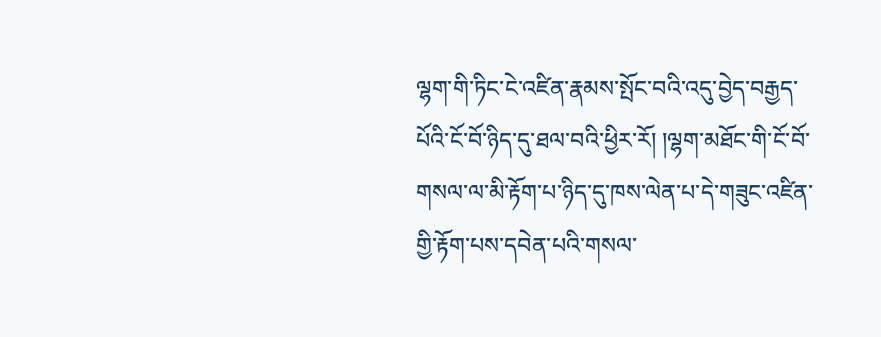ལྷག་གི་ཏིང་ངེ་འཛིན་རྣམས་སྤོང་བའི་འདུ་བྱེད་བརྒྱད་པོའི་ངོ་བོ་ཉིད་དུ་ཐལ་བའི་ཕྱིར་རོ། །ལྷག་མཐོང་གི་ངོ་བོ་གསལ་ལ་མི་རྟོག་པ་ཉིད་དུ་ཁས་ལེན་པ་དེ་གཟུང་འཛིན་གྱི་རྟོག་པས་དབེན་པའི་གསལ་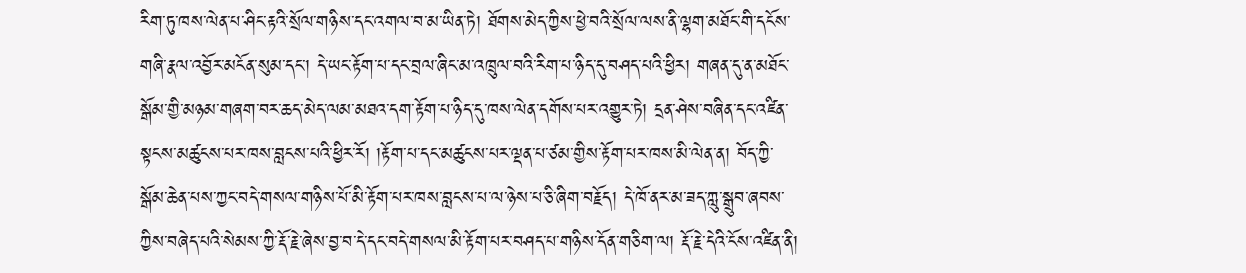རིག་ཏུ་ཁས་ལེན་པ་ཤིང་རྟའི་སྲོལ་གཉིས་དང་འགལ་བ་མ་ཡིན་ཏེ། ཐོགས་མེད་ཀྱིས་ཕྱེ་བའི་སྲོལ་ལས་ནི་ལྷག་མཐོང་གི་དངོས་གཞི་རྣལ་འབྱོར་མངོན་སུམ་དང་། དེ་ཡང་རྟོག་པ་དང་བྲལ་ཞིང་མ་འཁྲུལ་བའི་རིག་པ་ཉིད་དུ་བཤད་པའི་ཕྱིར། གཞན་དུ་ན་མཐོང་སྒོམ་གྱི་མཉམ་གཞག་བར་ཆད་མེད་ལམ་མཐའ་དག་རྟོག་པ་ཉིད་དུ་ཁས་ལེན་དགོས་པར་འགྱུར་ཏེ། དྲན་ཤེས་བཞིན་དང་འཛིན་སྟངས་མཚུངས་པར་ཁས་བླངས་པའི་ཕྱིར་རོ། །རྟོག་པ་དང་མཚུངས་པར་ལྡན་པ་ཙམ་གྱིས་རྟོག་པར་ཁས་མི་ལེན་ན། བོད་ཀྱི་སྒོམ་ཆེན་པས་ཀྱང་བདེ་གསལ་གཉིས་པོ་མི་རྟོག་པར་ཁས་བླངས་པ་ལ་ཉེས་པ་ཅི་ཞིག་བརྗོད། དེ་ཁོ་ནར་མ་ཟད་ཀླུ་སྒྲུབ་ཞབས་ཀྱིས་བཞེད་པའི་སེམས་ཀྱི་རྡོ་རྗེ་ཞེས་བྱ་བ་དེ་དང་བདེ་གསལ་མི་རྟོག་པར་བཤད་པ་གཉིས་དོན་གཅིག་ལ། རྡོ་རྗེ་དེའི་ངོས་འཛིན་ནི།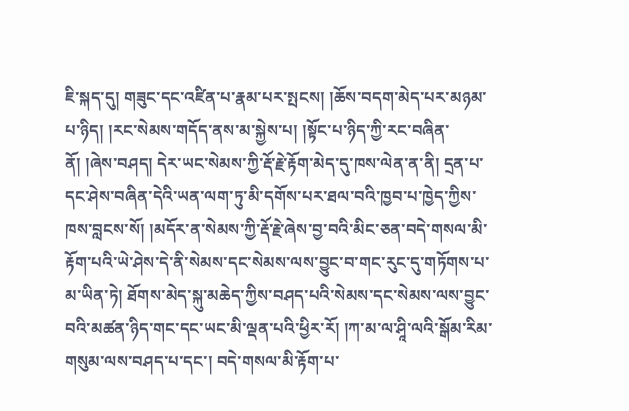ཇི་སྐད་དུ། གཟུང་དང་འཛིན་པ་རྣམ་པར་སྤངས། །ཆོས་བདག་མེད་པར་མཉམ་པ་ཉིད། །རང་སེམས་གདོད་ནས་མ་སྐྱེས་པ། །སྟོང་པ་ཉིད་ཀྱི་རང་བཞིན་ནོ། །ཞེས་བཤད། དེར་ཡང་སེམས་ཀྱི་རྡོ་རྗེ་རྟོག་མེད་དུ་ཁས་ལེན་ན་ནི། དྲན་པ་དང་ཤེས་བཞིན་དེའི་ཡན་ལག་ཏུ་མི་དགོས་པར་ཐལ་བའི་ཁྱབ་པ་ཁྱེད་ཀྱིས་ཁས་བླངས་སོ། །མདོར་ན་སེམས་ཀྱི་རྡོ་རྗེ་ཞེས་བྱ་བའི་མིང་ཅན་བདེ་གསལ་མི་རྟོག་པའི་ཡེ་ཤེས་དེ་ནི་སེམས་དང་སེམས་ལས་བྱུང་བ་གང་རུང་དུ་གཏོགས་པ་མ་ཡིན་ཏེ། ཐོགས་མེད་སྐུ་མཆེད་ཀྱིས་བཤད་པའི་སེམས་དང་སེམས་ལས་བྱུང་བའི་མཚན་ཉིད་གང་དང་ཡང་མི་ལྡན་པའི་ཕྱིར་རོ། །ཀ་མ་ལ་ཤཱི་ལའི་སྒོམ་རིམ་གསུམ་ལས་བཤད་པ་དང་། བདེ་གསལ་མི་རྟོག་པ་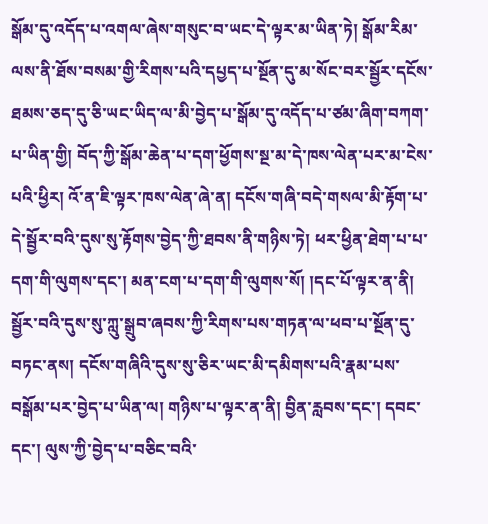སྒོམ་དུ་འདོད་པ་འགལ་ཞེས་གསུང་བ་ཡང་དེ་ལྟར་མ་ཡིན་ཏེ། སྒོམ་རིམ་ལས་ནི་ཐོས་བསམ་གྱི་རིགས་པའི་དཔྱད་པ་སྔོན་དུ་མ་སོང་བར་སྦྱོར་དངོས་ཐམས་ཅད་དུ་ཅི་ཡང་ཡིད་ལ་མི་བྱེད་པ་སྒོམ་དུ་འདོད་པ་ཙམ་ཞིག་བཀག་པ་ཡིན་གྱི། བོད་ཀྱི་སྒོམ་ཆེན་པ་དག་ཕྱོགས་སྔ་མ་དེ་ཁས་ལེན་པར་མ་ངེས་པའི་ཕྱིར། འོ་ན་ཇི་ལྟར་ཁས་ལེན་ཞེ་ན། དངོས་གཞི་བདེ་གསལ་མི་རྟོག་པ་དེ་སྦྱོར་བའི་དུས་སུ་རྟོགས་བྱེད་ཀྱི་ཐབས་ནི་གཉིས་ཏེ། ཕར་ཕྱིན་ཐེག་པ་པ་དག་གི་ལུགས་དང་། མན་ངག་པ་དག་གི་ལུགས་སོ། །དང་པོ་ལྟར་ན་ནི། སྦྱོར་བའི་དུས་སུ་ཀླུ་སྒྲུབ་ཞབས་ཀྱི་རིགས་པས་གཏན་ལ་ཕབ་པ་སྔོན་དུ་བཏང་ནས། དངོས་གཞིའི་དུས་སུ་ཅིར་ཡང་མི་དམིགས་པའི་རྣམ་པས་བསྒོམ་པར་བྱེད་པ་ཡིན་ལ། གཉིས་པ་ལྟར་ན་ནི། བྱིན་རླབས་དང་། དབང་དང་། ལུས་ཀྱི་བྱེད་པ་བཅིང་བའི་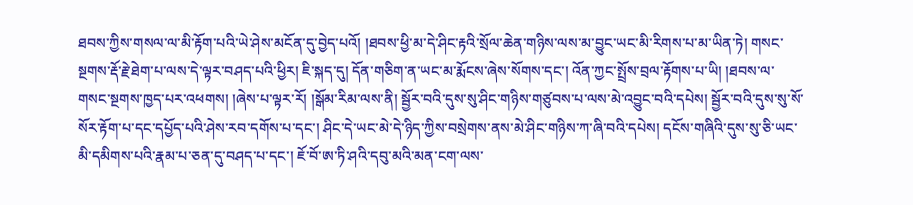ཐབས་ཀྱིས་གསལ་ལ་མི་རྟོག་པའི་ཡེ་ཤེས་མངོན་དུ་བྱེད་པའོ། །ཐབས་ཕྱི་མ་དེ་ཤིང་རྟའི་སྲོལ་ཆེན་གཉིས་ལས་མ་བྱུང་ཡང་མི་རིགས་པ་མ་ཡིན་ཏེ། གསང་སྔགས་རྡོ་རྗེ་ཐེག་པ་ལས་དེ་ལྟར་བཤད་པའི་ཕྱིར། ཇི་སྐད་དུ། དོན་གཅིག་ན་ཡང་མ་རྨོངས་ཞེས་སོགས་དང་། འོན་ཀྱང་སྤྲོས་བྲལ་རྟོགས་པ་ཡི། །ཐབས་ལ་གསང་སྔགས་ཁྱད་པར་འཕགས། །ཞེས་པ་ལྟར་རོ། །སྒོམ་རིམ་ལས་ནི། སྦྱོར་བའི་དུས་སུ་ཤིང་གཉིས་གཙུབས་པ་ལས་མེ་འབྱུང་བའི་དཔེས། སྦྱོར་བའི་དུས་སུ་སོ་སོར་རྟོག་པ་དང་དཔྱོད་པའི་ཤེས་རབ་དགོས་པ་དང་། ཤིང་དེ་ཡང་མེ་དེ་ཉིད་ཀྱིས་བསྲེགས་ནས་མེ་ཤིང་གཉིས་ཀ་ཞི་བའི་དཔེས། དངོས་གཞིའི་དུས་སུ་ཅི་ཡང་མི་དམིགས་པའི་རྣམ་པ་ཅན་དུ་བཤད་པ་དང་། ཇོ་བོ་ཨ་ཏི་ཤའི་དབུ་མའི་མན་ངག་ལས་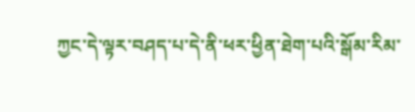ཀྱང་དེ་ལྟར་བཤད་པ་དེ་ནི་ཕར་ཕྱིན་ཐེག་པའི་སྒོམ་རིམ་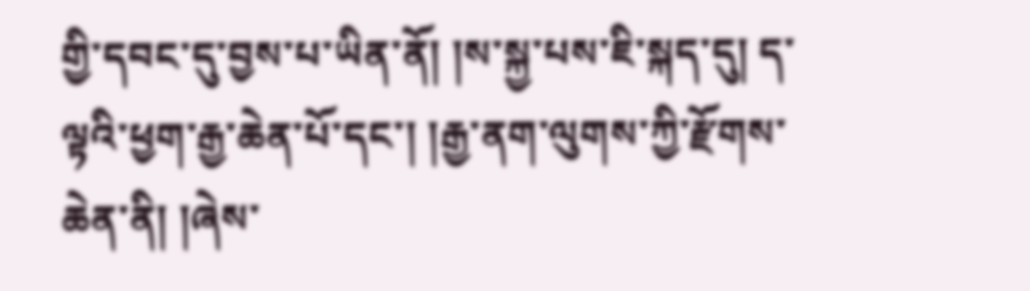གྱི་དབང་དུ་བྱས་པ་ཡིན་ནོ། །ས་སྐྱ་པས་ཇི་སྐད་དུ། ད་ལྟའི་ཕྱག་རྒྱ་ཆེན་པོ་དང་། །རྒྱ་ནག་ལུགས་ཀྱི་རྫོགས་ཆེན་ནི། །ཞེས་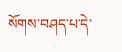སོགས་བཤད་པ་དེ་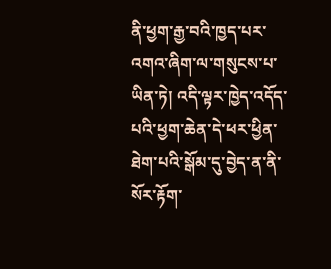ནི་ཕྱག་རྒྱ་བའི་ཁྱད་པར་འགའ་ཞིག་ལ་གསུངས་པ་ཡིན་ཏེ། འདི་ལྟར་ཁྱེད་འདོད་པའི་ཕྱག་ཆེན་དེ་ཕར་ཕྱིན་ཐེག་པའི་སྒོམ་དུ་བྱེད་ན་ནི་སོར་རྟོག་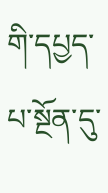གི་དཔྱད་པ་སྔོན་དུ་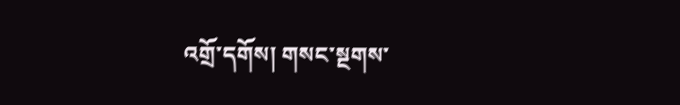འགྲོ་དགོས། གསང་སྔགས་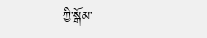ཀྱི་སྒོམ་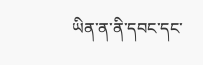ཡིན་ན་ནི་དབང་དང་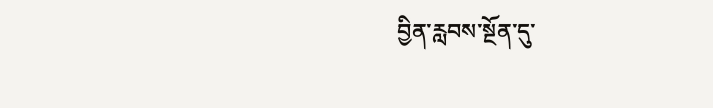བྱིན་རླབས་སྔོན་དུ་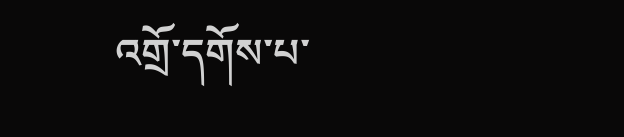འགྲོ་དགོས་པ་